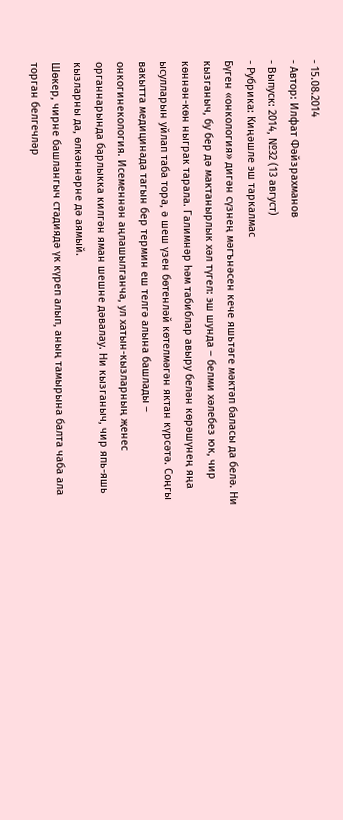- 15.08.2014
- Автор: Илфат Фәйзрахманов
- Выпуск: 2014, №32 (13 август)
- Рубрика: Киңәшле эш таркалмас
Бүген «онкология» дигән сүзнең мәгънәсен кече яшьтәге мәктәп баласы да белә. Ни кызганыч, бу бер дә мактанырлык хәл түгел: эш шунда – белми хәлебез юк, чир көннән-көн ныграк тарала. Галимнәр һәм табиблар авыру белән көрәшүнең яңа ысулларын уйлап таба тора, ә шеш үзен бөтенләй көтелмәгән яктан күрсәтә. Соңгы вакытта медицинада тагын бер термин еш телгә алына башлады – онкогинекология. Исеменнән аңлашылганча, ул хатын-кызларның җенес органнарында барлыкка килгән яман шешне дәвалау. Ни кызганыч, чир япь-яшь кызларны да, өлкәннәрне дә аямый.
Шөкер, чирне башлангыч стадиядә үк күреп алып, аның тамырына балта чаба ала торган белгечләр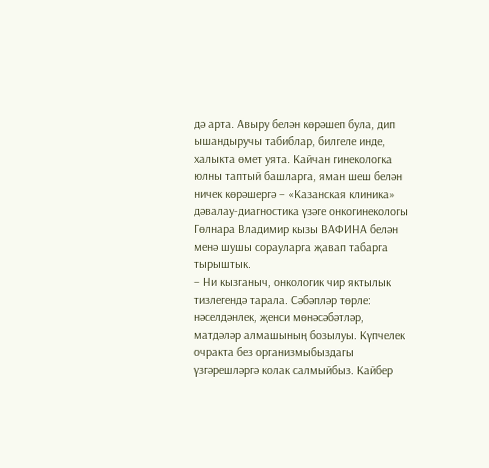дә арта. Авыру белән көрәшеп була, дип ышандыручы табиблар, билгеле инде, халыкта өмет уята. Кайчан гинекологка юлны таптый башларга, яман шеш белән ничек көрәшергә – «Казанская клиника» дәвалау-диагностика үзәге онкогинекологы Гөлнара Владимир кызы ВАФИНА белән менә шушы сорауларга җавап табарга тырыштык.
– Ни кызганыч, онкологик чир яктылык тизлегендә тарала. Сәбәпләр төрле: нәселдәнлек, җенси мөнәсәбәтләр, матдәләр алмашының бозылуы. Күпчелек очракта без организмыбыздагы үзгәрешләргә колак салмыйбыз. Кайбер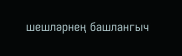шешләрнең башлангыч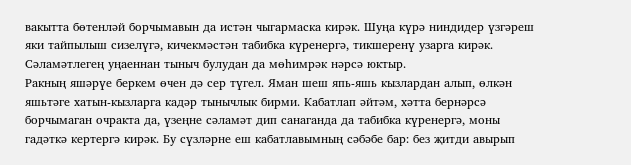вакытта бөтенләй борчымавын да истән чыгармаска кирәк. Шуңа күрә ниндидер үзгәреш яки тайпылыш сизелүгә, кичекмәстән табибка күренергә, тикшеренү узарга кирәк. Сәламәтлегең уңаеннан тыныч булудан да мөһимрәк нәрсә юктыр.
Ракның яшәрүе беркем өчен дә сер түгел. Яман шеш япь-яшь кызлардан алып, өлкән яшьтәге хатын-кызларга кадәр тынычлык бирми. Кабатлап әйтәм, хәтта бернәрсә борчымаган очракта да, үзеңне сәламәт дип санаганда да табибка күренергә, моны гадәткә кертергә кирәк. Бу сүзләрне еш кабатлавымның сәбәбе бар: без җитди авырып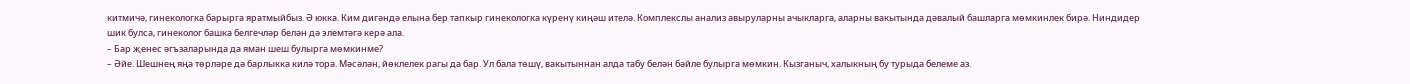китмичә, гинекологка барырга яратмыйбыз. Ә юкка. Ким дигәндә елына бер тапкыр гинекологка күренү киңәш ителә. Комплекслы анализ авыруларны ачыкларга, аларны вакытында дәвалый башларга мөмкинлек бирә. Ниндидер шик булса, гинеколог башка белгечләр белән дә элемтәгә керә ала.
– Бар җенес әгъзаларында да яман шеш булырга мөмкинме?
– Әйе. Шешнең яңа төрләре дә барлыкка килә тора. Мәсәлән, йөклелек рагы да бар. Ул бала төшү, вакытыннан алда табу белән бәйле булырга мөмкин. Кызганыч, халыкның бу турыда белеме аз.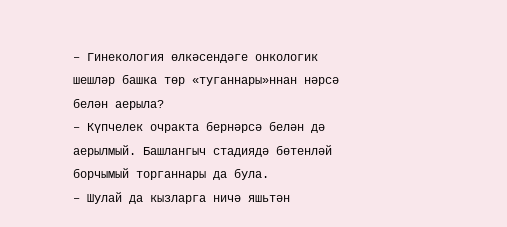– Гинекология өлкәсендәге онкологик шешләр башка төр «туганнары»ннан нәрсә белән аерыла?
– Күпчелек очракта бернәрсә белән дә аерылмый. Башлангыч стадиядә бөтенләй борчымый торганнары да була.
– Шулай да кызларга ничә яшьтән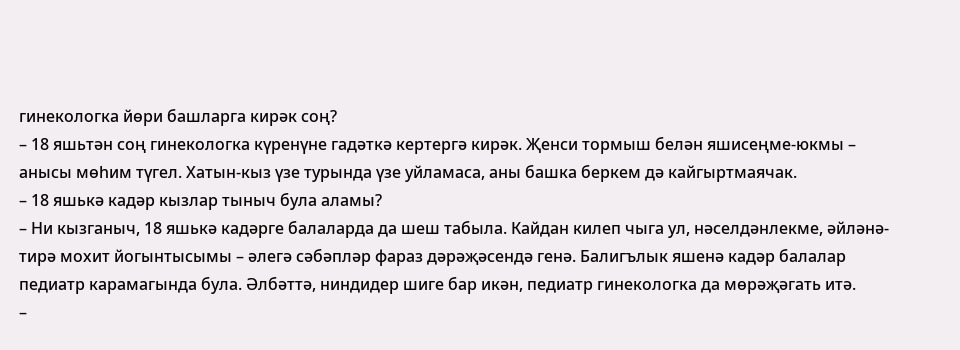гинекологка йөри башларга кирәк соң?
– 18 яшьтән соң гинекологка күренүне гадәткә кертергә кирәк. Җенси тормыш белән яшисеңме-юкмы – анысы мөһим түгел. Хатын-кыз үзе турында үзе уйламаса, аны башка беркем дә кайгыртмаячак.
– 18 яшькә кадәр кызлар тыныч була аламы?
– Ни кызганыч, 18 яшькә кадәрге балаларда да шеш табыла. Кайдан килеп чыга ул, нәселдәнлекме, әйләнә-тирә мохит йогынтысымы – әлегә сәбәпләр фараз дәрәҗәсендә генә. Балигълык яшенә кадәр балалар педиатр карамагында була. Әлбәттә, ниндидер шиге бар икән, педиатр гинекологка да мөрәҗәгать итә.
–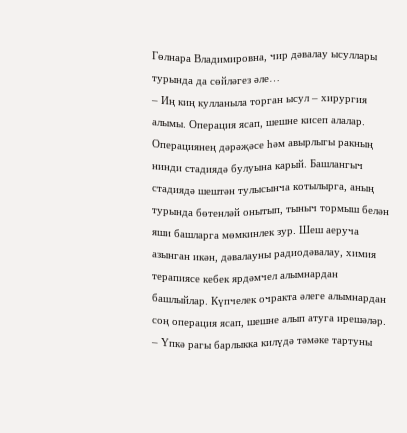Гөлнара Владимировна, чир дәвалау ысуллары турында да сөйләгез әле…
– Иң киң кулланыла торган ысул – хирургия алымы. Операция ясап, шешне кисеп алалар. Операциянең дәрәҗәсе һәм авырлыгы ракның нинди стадиядә булуына карый. Башлангыч стадиядә шештән тулысынча котылырга, аның турында бөтенләй онытып, тыныч тормыш белән яши башларга мөмкинлек зур. Шеш аеруча азынган икән, дәвалауны радиодәвалау, химия терапиясе кебек ярдәмчел алымнардан башлыйлар. Күпчелек очракта әлеге алымнардан соң операция ясап, шешне алып атуга ирешәләр.
– Үпкә рагы барлыкка килүдә тәмәке тартуны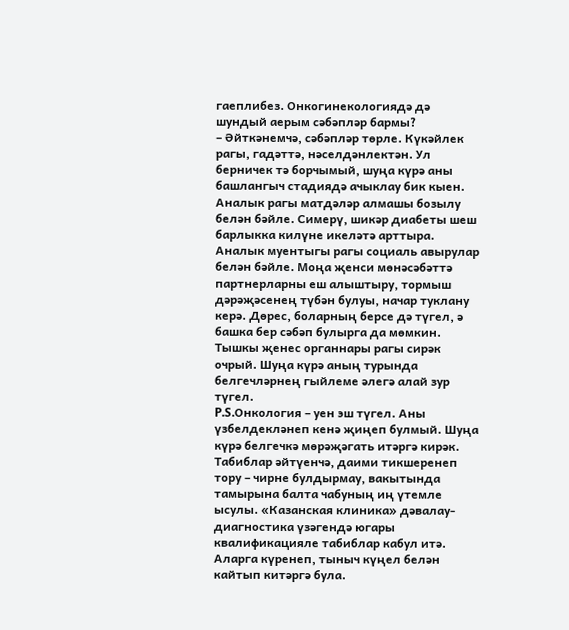гаеплибез. Онкогинекологиядә дә шундый аерым сәбәпләр бармы?
– Әйткәнемчә, сәбәпләр төрле. Күкәйлек рагы, гадәттә, нәселдәнлектән. Ул берничек тә борчымый, шуңа күрә аны башлангыч стадиядә ачыклау бик кыен. Аналык рагы матдәләр алмашы бозылу белән бәйле. Симерү, шикәр диабеты шеш барлыкка килүне икеләтә арттыра. Аналык муентыгы рагы социаль авырулар белән бәйле. Моңа җенси мөнәсәбәттә партнерларны еш алыштыру, тормыш дәрәҗәсенең түбән булуы, начар туклану керә. Дөрес, боларның берсе дә түгел, ә башка бер сәбәп булырга да мөмкин. Тышкы җенес органнары рагы сирәк очрый. Шуңа күрә аның турында белгечләрнең гыйлеме әлегә алай зур түгел.
P.S.Онкология – уен эш түгел. Аны үзбелдекләнеп кенә җиңеп булмый. Шуңа күрә белгечкә мөрәҗәгать итәргә кирәк. Табиблар әйтүенчә, даими тикшеренеп тору – чирне булдырмау, вакытында тамырына балта чабуның иң үтемле ысулы. «Казанская клиника» дәвалау-диагностика үзәгендә югары квалификацияле табиблар кабул итә. Аларга күренеп, тыныч күңел белән кайтып китәргә була.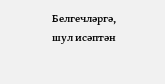Белгечләргә, шул исәптән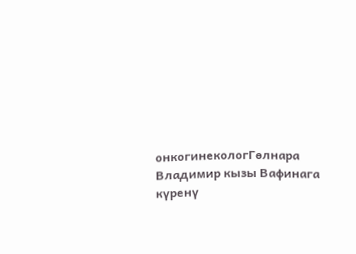онкогинекологГөлнара Владимир кызы Вафинага күренү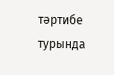тәртибе турында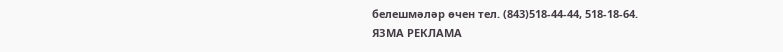белешмәләр өчен тел. (843)518-44-44, 518-18-64.
ЯЗМА РЕКЛАМА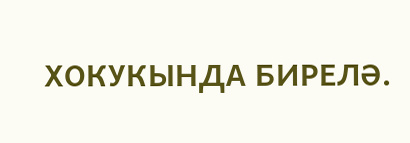ХОКУКЫНДА БИРЕЛӘ.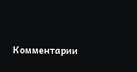Комментарии